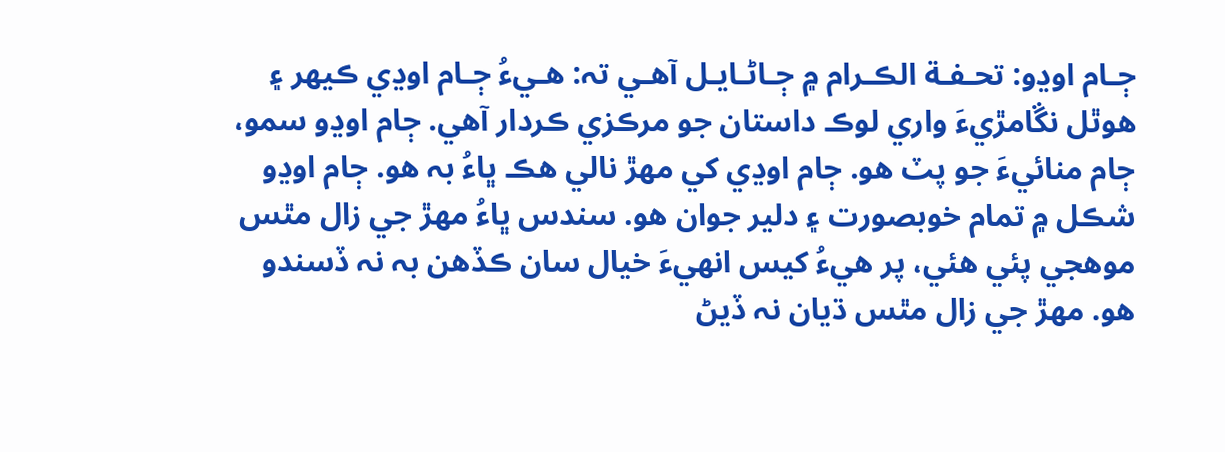ڄـام اوڍو: تحـفـة الڪـرام ۾ ڄـاڻـايـل آهـي تہ: هـيءُ ڄـام اوڍي ڪيهر ۽ هوٿل نڱامڙيءَ واري لوڪ داستان جو مرڪزي ڪردار آهي. ڄام اوڍو سمو، ڄام منائيءَ جو پٽ هو. ڄام اوڍي کي مھڙ نالي هڪ ڀاءُ بہ هو. ڄام اوڍو شڪل ۾ تمام خوبصورت ۽ دلير جوان هو. سندس ڀاءُ مھڙ جي زال مٿس موهجي پئي هئي، پر هيءُ کيس انهيءَ خيال سان ڪڏهن بہ نہ ڏسندو هو. مھڙ جي زال مٿس ڌيان نہ ڏيڻ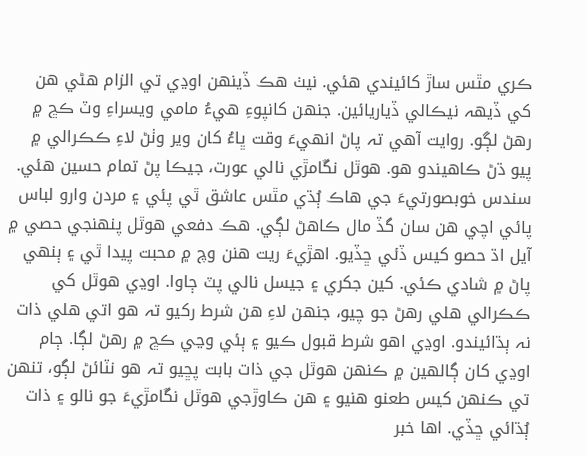ڪري مٿس ساڙ کائيندي هئي. نيٺ هڪ ڏينهن اوڍي تي الزام هڻي هن کي ڏيھہ نيڪالي ڏياريائين. جنهن کانپوءِ هيءُ مامي ويسراءِ وٽ ڪڇ ۾ رهڻ لڳو. روايت آهي تہ پاڻ انهيءَ وقت ڀاءُ کان وير وٺڻ لاءِ ڪڪرالي ۾ پيو ڌڻ ڪاهيندو هو. هوٿل نڱامڙي نالي عورت، جيڪا پڻ تمام حسين هئي. سندس خوبصورتيءَ جي هاڪ ٻُڌي مٿس عاشق ٿي پئي ۽ مردن وارو لباس پائي اچي هن سان گڏ مال ڪاهڻ لڳي. هڪ دفعي هوٿل پنھنجي حصي ۾ آيل اڌ حصو کيس ڏئي ڇڏيو. اهڙيءَ ريت هنن وچ ۾ محبت پيدا ٿي ۽ ٻنهي پاڻ ۾ شادي ڪئي. کين جکري ۽ جيسل نالي پٽ ڄاوا. اوڍي هوٿل کي ڪڪرالي هلي رهڻ جو چيو، جنهن لاءِ هن شرط رکيو تہ هو اتي هلي ذات نہ ٻڌائيندو. اوڍي اهو شرط قبول ڪيو ۽ ٻئي وڃي ڪڇ ۾ رهڻ لڳا. ڄام اوڍي کان ڳالهين ۾ ڪنهن هوٿل جي ذات بابت پڇيو تہ هو نٽائڻ لڳو، تنهن تي ڪنهن کيس طعنو هنيو ۽ هن ڪاوڙجي هوٿل نڱامڙيءَ جو نالو ۽ ذات ٻُڌائي ڇڏي. اها خبر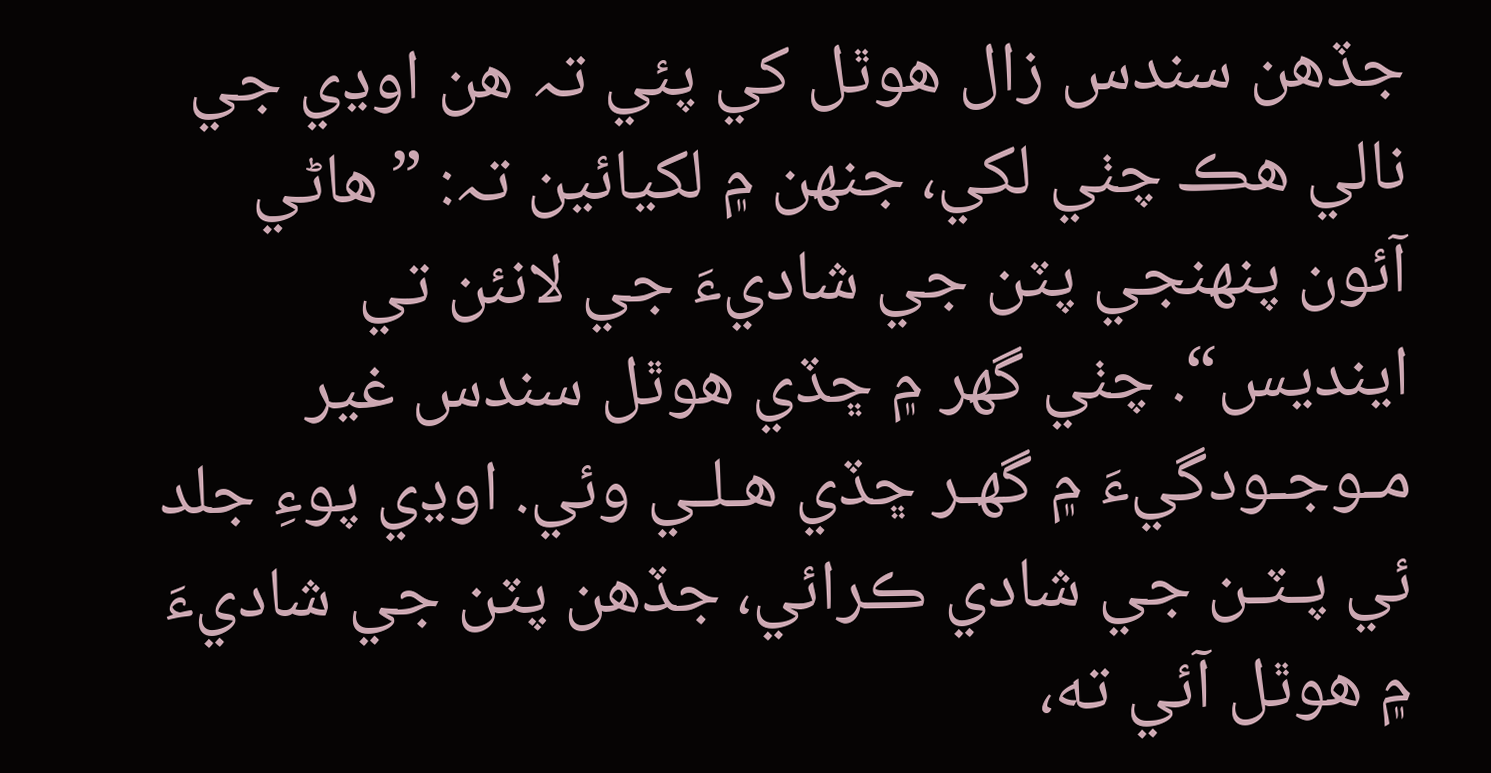جڏهن سندس زال هوٿل کي پئي تہ هن اوڍي جي نالي هڪ چٺي لکي، جنهن ۾ لکيائين تہ: ”هاڻي آئون پنھنجي پٽن جي شاديءَ جي لانئن تي اينديس“. چٺي گهر ۾ ڇڏي هوٿل سندس غير مـوجـودگيءَ ۾ گهـر ڇڏي هـلـي وئي. اوڍي پوءِ جلد ئي پـٽـن جي شادي ڪرائي، جڏهن پٽن جي شاديءَ ۾ هوٿل آئي ته،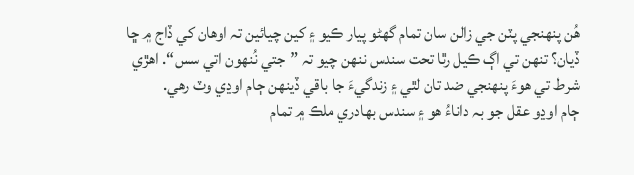هُن پنھنجي پٽن جي زالن سان تمام گهڻو پيار ڪيو ۽ کين چيائين تہ اوهان کي ڏاج ۾ ڇا ڏيان؟ تنهن تي اڳ ڪيل رٿا تحت سندس ننهن چيو تہ ”جتي نُنهون اتي سس“. اهڙي شرط تي هوءَ پنھنجي ضد تان لٿي ۽ زندگيءَ جا باقي ڏينهن ڄام اوڍي وٽ رهي.
ڄام اوڍو عقل جو بہ داناءُ هو ۽ سندس بهادري ملڪ ۾ تمام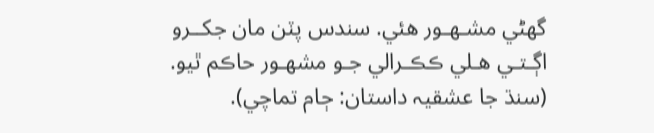گهڻي مشـهـور هئي. سندس پٽن مان جکــرو اڳـتـي هـلي ڪڪـرالي جـو مشهـور حاڪم ٿيو. (سنڌ جا عشقيہ داستان: ڄام تماچي).